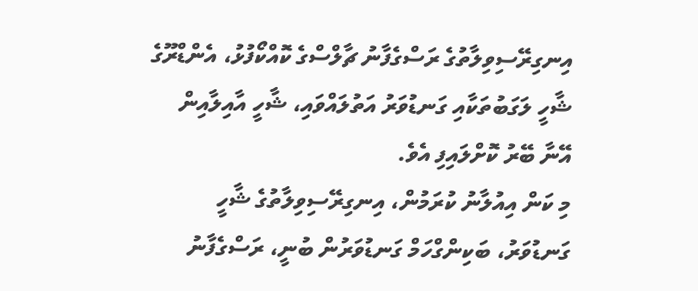އިނގިރޭސިވިލާތުގެ ރަސްގެފާނު ޗާލްސްގެ ކޮއްކޯފުޅު، އެންޑްރޫގެ ޝާހީ ލަގަބުތަކާއި ގަނޑުވަރު އަތުލައްވައި، ޝާހީ އާއިލާއިން އޭނާ ބޭރު ކޮށްލައިފި އެވެ.
މި ކަން އިއުލާނު ކުރަމުން، އިނގިރޭސިވިލާތުގެ ޝާހީ ގަނޑުވަރު، ބަކިންގްހަމް ގަނޑުވަރުން ބުނީ، ރަސްގެފާނު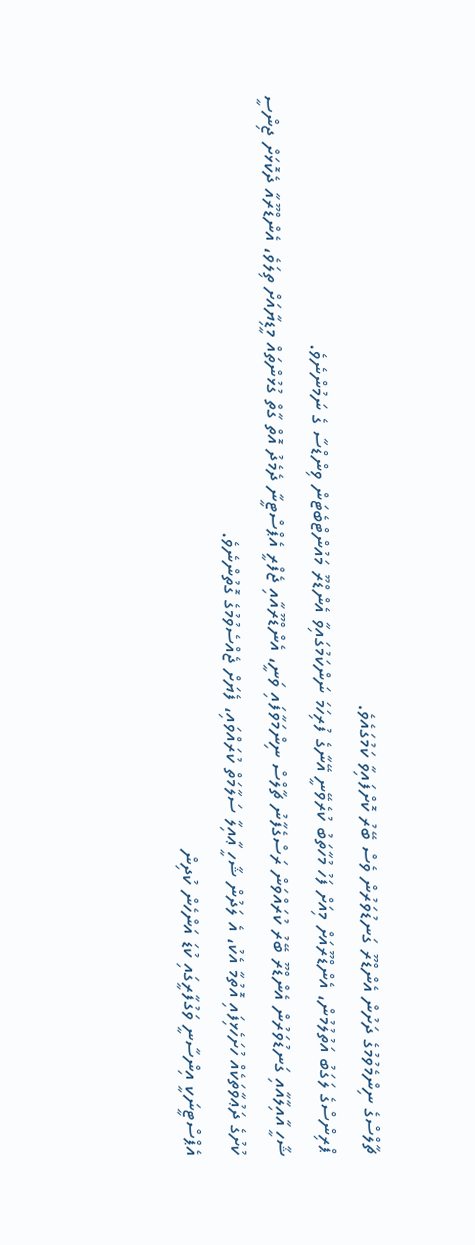ޗާލްސްގެ ނިންމެވުމުގެ ދަށުން އެންޑްރޫ ގަނޑުވަރުން ވެސް ބޭރު ކޮށްފައިވާ ކަމުގައެވެ.
ޕްރިންސްގެ ލަގަބު އަތުލުމުން، އެންޑްރޫއަށް މިއަށް ފަހު މުހާތަބު ކުރެވޭނީ އޭނާގެ ފުރިހަމަ ނަންކަމުގައިވާ އެންޑްރޫ މައުންޓްބެޓަން ވިންޑްސާ ގެ ނަމުންނެވެ.
ޝާހީ އާއިލާއާއި ގަނޑުވަރުން އެންޑްރޫ ބޭރު ކުރައްވަން ރަސްގެފާނު ޗާލްސް ނިންމަވާފައި ވަނީ، އެންޑްރޫއާއި ޖެފްރީ އެޕްސްޓީނާ ދެމެދު އޮތް ގާތް ގުޅުންތައް މީޑިޔާއަށް ތިލަވެ، އެންޑްރޫއާ ދެކޮޅަށް ޖިންސީ ކުށުގެ ދަޢުވާތަކެއް ހުށަހެޅިފައި އޮތުމާ އެކު، އެ ލަދުން ޝާހީ ޢާއިލާ ސަލާމަތް ކުރައްވައި، ފެޔަށް ޖެއްސެވުމުގެ ގޮތުންނެވެ.
އެޕްސްޓީނަކީ އިންސާނީ ވަގުފާރީގައި ކުޑަ އަންހެން ކުދިން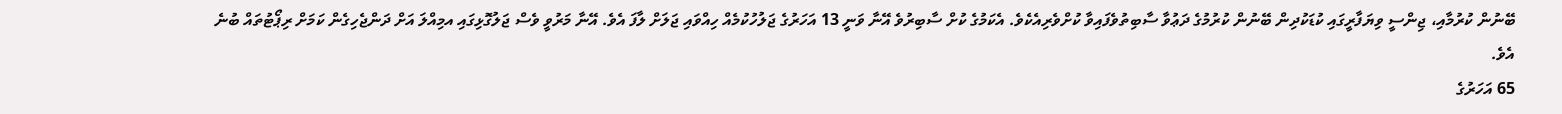ބޭނުން ކުރުމާއި، ޖިންސީ ވިޔަފާރީގައި ކުޑަކުދިން ބޭނުން ކުރުމުގެ ދަޢުވާ ސާބިތުވެފައިވާ ކުށްވެރިއެކެވެ. އެކަމުގެ ކުށް ސާބިރުވެ އޭނާ ވަނީ 13 އަހަރުގެ ޖަލުހުކުމެއް ހިއްވައި ޖަލަށް ލާފަ އެވެ. އޭނާ މަރުވީ ވެސް ޖަލުގޮޅިގައި އމިއްލަ އަށް ދަންޖެހިގެން ކަމަށް ރިޕޯޓުތައް ބުނެ އެވެ.
65 އަހަރުގެ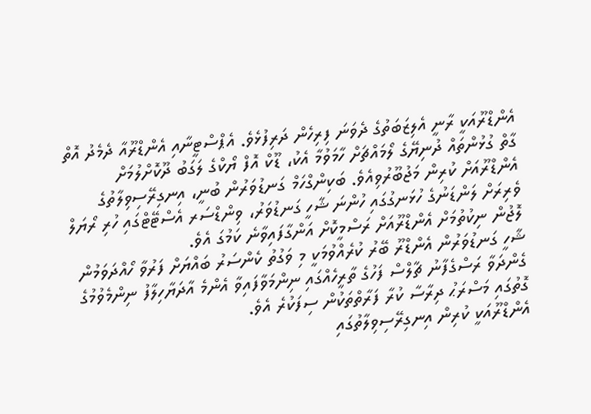އެންޑްރޫއަކީ ރާނީ އެލިޒަބަތުގެ ދެވަނަ ފިރިހެން ދަރިފުޅެވެ. އެޕްސްޓީނާއި އެންޑްރޫއާ ދެމެދު އޮތް ގާތް ގުޅުންތައް ދުނިޔޭގެ ލޯމައްޗަށް ހާމަވުމާ އެކު، ޑޫކް އޮފް ޔޯކްގެ ލަގަބު ދޫކޮށްލުމަށް އެންޑްރޫއަށް ކުރިން މަޖުބޫރުވިއެވެ. ބަކިންގްހަމް ގަނޑުވަރުން ބުނީ، އިނގިރޭސިވިލާތުގެ ވެރިރަށް ލަންޑަނުގެ ހުޅަނގުގައި ހުންނަ ޝާހީ ގަނޑުވަރު، ވިންޑްސަރ އެސްޓޭޓްގައި ހުރި ރޯޔަލް ލޮޖުން ނިކުތުމަށް އެންޑްރޫއަށް ރަސްމީކޮށް އަންގާފައިވާނެ ކަމުގަ އެވެ.
ޝާހީ ގަނޑުވަރުން އެންޑްރޫ ބޭރު ކުރެއްވުމަކީ މި ވަގުތު ކެންސަރު ބައްޔަށް ފަރުވާ ހޯއްދަވަމުން ގެންދަވާ ރަސްގެފާނު ޗާލްސް ފަހުގެ ތާރީހެއްގައި ނިންމަވާފައިވާ އެންމެ އާދަޔާހިލާފު ނިންމެވުމުގެ ގޮތުގައި މަސްރަޙު ދިރާސާ ކުރާ ފަރާތްތަކުން ސިފަކުރެ އެވެ.
އެންޑްރޫއަކީ ކުރިން އިނގިރޭސިވިލާތުގައި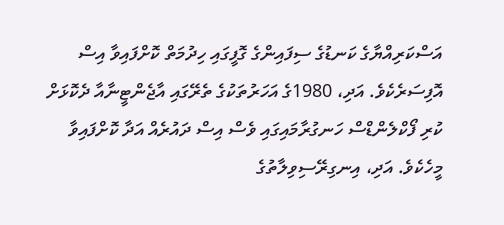އަސްކަރިއްޔާގެ ކަނޑުގެ ސިފައިންގެ ގޮފީގައި ހިދުމަތް ކޮށްފައިވާ އިސް އޮފިސަރެކެވެ. އަދި، 1980ގެ އަހަރުތަކުގެ ތެރޭގައި އާޖެންޓީނާއާ ދެކޮޅަށް ކުރި ފޯކްލެންޑްސް ހަނގުރާމައިގައި ވެސް އިސް ދައުރެއް އަދާ ކޮށްފައިވާ މީހެކެވެ. އަދި، އިނގިރޭސިވިލާތުގެ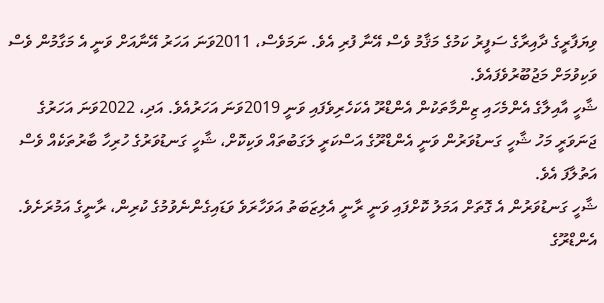ވިޔަފާރީގެ ދާއިރާގެ ސަފީރު ކަމުގެ މަޤާމު ވެސް އޭނާ ފުރި އެވެ. ނަމަވެސް، 2011ވަނަ އަހަރު އޭނާއަށް ވަނީ އެ މަގާމުން ވެސް ވަކިވުމަށް މަޖުބޫރުވެފައެވެ.
ޝާހީ އާއިލާގެ އެންމެހައި ޒިންމާތަކުން އެންޑްރޫ އެކަހެރިވެފައި ވަނީ 2019ވަނަ އަހަރުއެވެ. އަދި، 2022ވަނަ އަހަރުގެ ޖަނަވަރީ މަހު ޝާހީ ގަނޑުވަރުން ވަނީ އެންޑްރޫގެ އަސްކަރީ ލަގަބުތައް ވަކިކޮށް، ޝާހީ ގަނޑުވަރުގެ ހުރިހާ ބާރުތަކެއް ވެސް އަތުލާފަ އެވެ.
ޝާހީ ގަނޑުވަރުން އެ ގޮތަށް އަމަލު ކޮށްފައި ވަނީ ރާނީ އެލިޒަބަތު އަވަހާރަވެ ވަޑައިގެންނެވުމުގެ ކުރިން، ރާނީގެ އަމުރަށެވެ. އެންޑްރޫގެ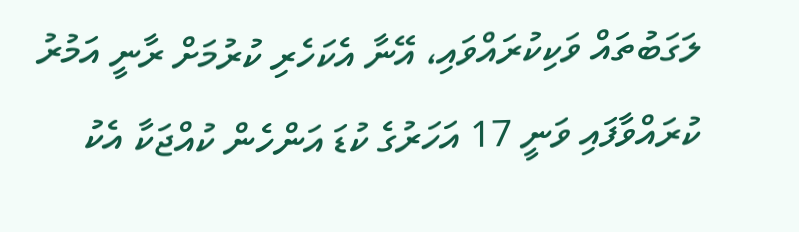ލަގަބުތައް ވަކިކުރައްވައި، އޭނާ އެކަހެރި ކުރުމަށް ރާނީ އަމުރު ކުރައްވާފައި ވަނީ 17 އަހަރުގެ ކުޑަ އަންހެން ކުއްޖަކާ އެކު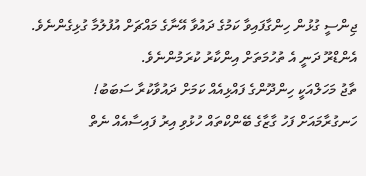ޖިންސީ ގުޅުން ހިންގާފައިވާ ކަމުގެ ދައުވާ އޭނާގެ މައްޗަށް އުފުލުމާ ގުޅިގެންނެވެ. އެންޑްރޫ ދަނީ އެ ތުހުމަތަށް އިންކާރު ކުރަމުންނެވެ.
ތާޖު މަހަލްއަކީ ހިންދޫންގެ ފައްޅިއެއް ކަމަށް ދައުވާކުރާ ސަބަބު!
ހަނގުރާމައަށް ފަހު ގާޒާގެ ބޭންކްތައް ހުޅުވި އިރު ފައިސާއެއް ނެތް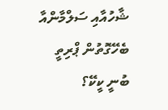ޝާހުއާއި ސަލްމާންއާ ބެހޭގޮތުން ޕްރިތީ ބުނީ ކީކޭ؟